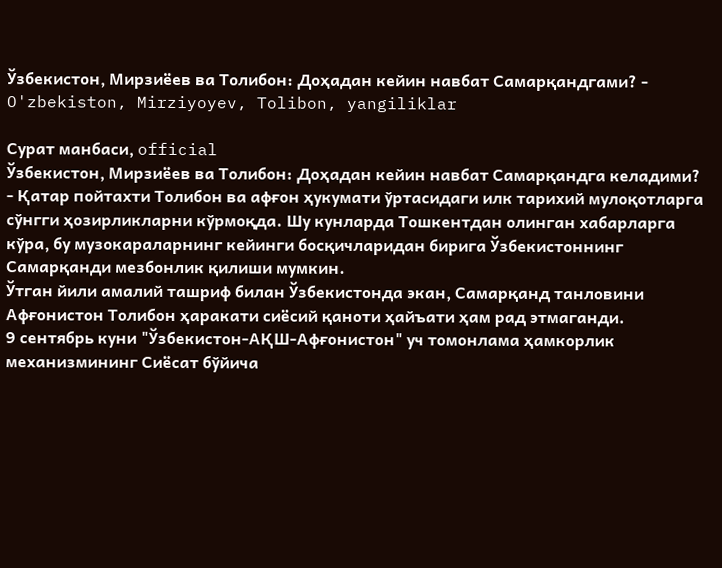Ўзбекистон, Мирзиёев ва Толибон: Доҳадан кейин навбат Самарқандгами? - O'zbekiston, Mirziyoyev, Tolibon, yangiliklar

Сурат манбаси, official
Ўзбекистон, Мирзиёев ва Толибон: Доҳадан кейин навбат Самарқандга келадими? - Қатар пойтахти Толибон ва афғон ҳукумати ўртасидаги илк тарихий мулоқотларга сўнгги ҳозирликларни кўрмоқда. Шу кунларда Тошкентдан олинган хабарларга кўра, бу музокараларнинг кейинги босқичларидан бирига Ўзбекистоннинг Самарқанди мезбонлик қилиши мумкин.
Ўтган йили амалий ташриф билан Ўзбекистонда экан, Самарқанд танловини Афғонистон Толибон ҳаракати сиёсий қаноти ҳайъати ҳам рад этмаганди.
9 сентябрь куни "Ўзбекистон-АҚШ-Афғонистон" уч томонлама ҳамкорлик механизмининг Сиёсат бўйича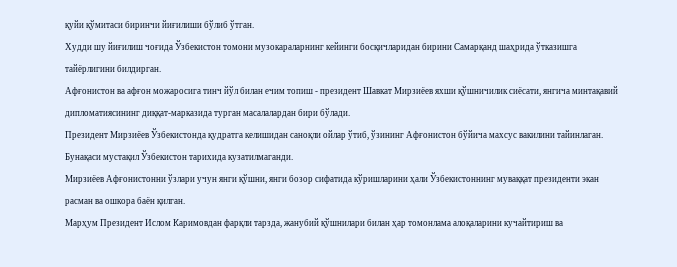қуйи қўмитаси биринчи йиғилиши бўлиб ўтган.
Худди шу йиғилиш чоғида Ўзбекистон томони музокараларнинг кейинги босқичларидан бирини Самарқанд шаҳрида ўтказишга тайёрлигини билдирган.
Афғонистон ва афғон можаросига тинч йўл билан ечим топиш - президент Шавкат Мирзиёев яхши қўшничилик сиёсати, янгича минтақавий дипломатиясининг диққат-марказида турган масалалардан бири бўлади.
Президент Мирзиёев Ўзбекистонда қудратга келишидан саноқли ойлар ўтиб, ўзининг Афғонистон бўйича махсус вакилини тайинлаган. Бунақаси мустақил Ўзбекистон тарихида кузатилмаганди.
Мирзиёев Афғонистонни ўзлари учун янги қўшни, янги бозор сифатида кўришларини ҳали Ўзбекистоннинг муваққат президенти экан расман ва ошкора баён қилган.
Марҳум Президент Ислом Каримовдан фарқли тарзда, жанубий қўшнилари билан ҳар томонлама алоқаларини кучайтириш ва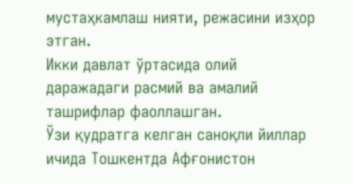мустаҳкамлаш нияти, режасини изҳор этган.
Икки давлат ўртасида олий даражадаги расмий ва амалий ташрифлар фаоллашган.
Ўзи қудратга келган саноқли йиллар ичида Тошкентда Афғонистон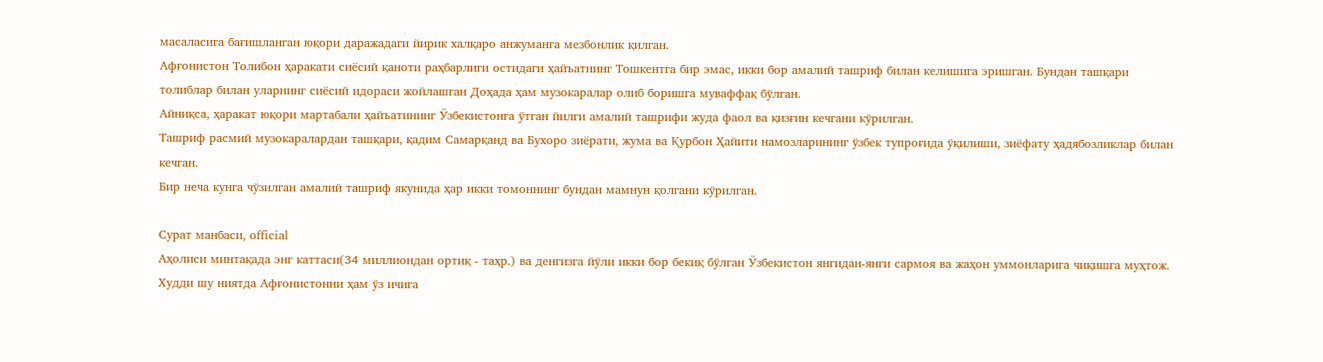масаласига бағишланган юқори даражадаги йирик халқаро анжуманга мезбонлик қилган.
Афғонистон Толибон ҳаракати сиёсий қаноти раҳбарлиги остидаги ҳайъатнинг Тошкентга бир эмас, икки бор амалий ташриф билан келишига эришган. Бундан ташқари толиблар билан уларнинг сиёсий идораси жойлашган Доҳада ҳам музокаралар олиб боришга муваффақ бўлган.
Айниқса, ҳаракат юқори мартабали ҳайъатининг Ўзбекистонга ўтган йилги амалий ташрифи жуда фаол ва қизғин кечгани кўрилган.
Ташриф расмий музокаралардан ташқари, қадим Самарқанд ва Бухоро зиёрати, жума ва Қурбон Ҳайити намозларининг ўзбек тупроғида ўқилиши, зиёфату ҳадябозликлар билан кечган.
Бир неча кунга чўзилган амалий ташриф якунида ҳар икки томоннинг бундан мамнун қолгани кўрилган.

Сурат манбаси, official
Аҳолиси минтақада энг каттаси(34 миллиондан ортиқ - таҳр.) ва денгизга йўли икки бор бекиқ бўлган Ўзбекистон янгидан-янги сармоя ва жаҳон уммонларига чиқишга муҳтож.
Худди шу ниятда Афғонистонни ҳам ўз ичига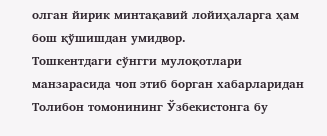олган йирик минтақавий лойиҳаларга ҳам бош қўшишдан умидвор.
Тошкентдаги сўнгги мулоқотлари манзарасида чоп этиб борган хабарларидан Толибон томонининг Ўзбекистонга бу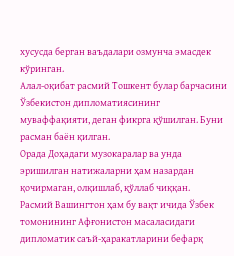хусусда берган ваъдалари озмунча эмасдек кўринган.
Алал-оқибат расмий Тошкент булар барчасини Ўзбекистон дипломатиясининг муваффақияти, деган фикрга қўшилган. Буни расман баён қилган.
Орада Доҳадаги музокаралар ва унда эришилган натижаларни ҳам назардан қочирмаган, олқишлаб, қўллаб чиққан.
Расмий Вашингтон ҳам бу вақт ичида Ўзбек томонининг Афғонистон масаласидаги дипломатик саъй-ҳаракатларини бефарқ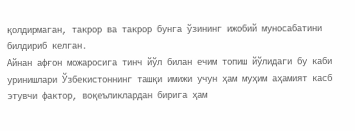қолдирмаган, такрор ва такрор бунга ўзининг ижобий муносабатини билдириб келган.
Айнан афғон можаросига тинч йўл билан ечим топиш йўлидаги бу каби уринишлари Ўзбекистоннинг ташқи имижи учун ҳам муҳим аҳамият касб этувчи фактор, воқеъликлардан бирига ҳам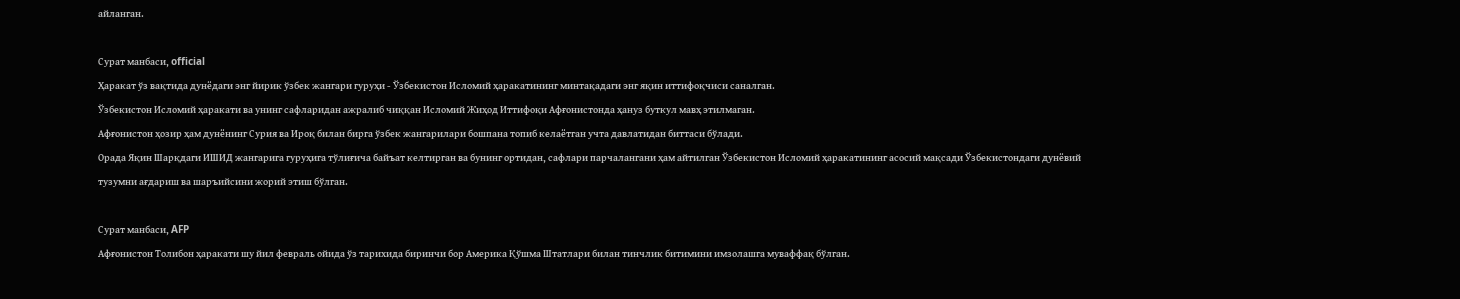айланган.

Сурат манбаси, official
Ҳаракат ўз вақтида дунёдаги энг йирик ўзбек жангари гуруҳи - Ўзбекистон Исломий ҳаракатининг минтақадаги энг яқин иттифоқчиси саналган.
Ўзбекистон Исломий ҳаракати ва унинг сафларидан ажралиб чиққан Исломий Жиҳод Иттифоқи Афғонистонда ҳануз буткул мавҳ этилмаган.
Афғонистон ҳозир ҳам дунёнинг Сурия ва Ироқ билан бирга ўзбек жангарилари бошпана топиб келаётган учта давлатидан биттаси бўлади.
Орада Яқин Шарқдаги ИШИД жангарига гуруҳига тўлиғича байъат келтирган ва бунинг ортидан, сафлари парчалангани ҳам айтилган Ўзбекистон Исломий ҳаракатининг асосий мақсади Ўзбекистондаги дунёвий тузумни ағдариш ва шаръийсини жорий этиш бўлган.

Сурат манбаси, AFP
Афғонистон Толибон ҳаракати шу йил февраль ойида ўз тарихида биринчи бор Америка Қўшма Штатлари билан тинчлик битимини имзолашга муваффақ бўлган.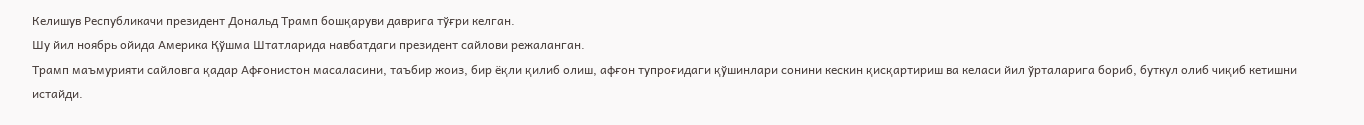Келишув Республикачи президент Дональд Трамп бошқаруви даврига тўғри келган.
Шу йил ноябрь ойида Америка Қўшма Штатларида навбатдаги президент сайлови режаланган.
Трамп маъмурияти сайловга қадар Афғонистон масаласини, таъбир жоиз, бир ёқли қилиб олиш, афғон тупроғидаги қўшинлари сонини кескин қисқартириш ва келаси йил ўрталарига бориб, буткул олиб чиқиб кетишни истайди.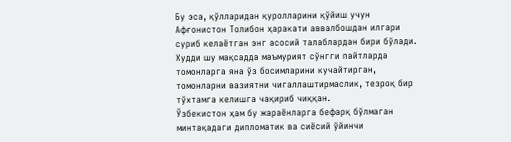Бу эса, қўлларидан қуролларини қўйиш учун Афғонистон Толибон ҳаракати аввалбошдан илгари суриб келаётган энг асосий талаблардан бири бўлади.
Худди шу мақсадда маъмурият сўнгги пайтларда томонларга яна ўз босимларини кучайтирган, томонларни вазиятни чигаллаштирмаслик, тезроқ бир тўхтамга келишга чақириб чиққан.
Ўзбекистон ҳам бу жараёнларга бефарқ бўлмаган минтақадаги дипломатик ва сиёсий ўйинчи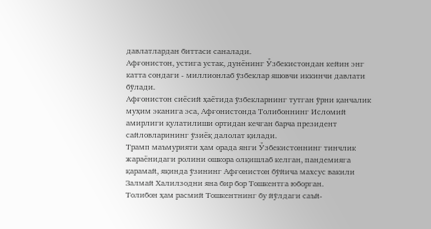давлатлардан биттаси саналади.
Афғонистон, устига устак, дунёнинг Ўзбекистондан кейин энг катта сондаги - миллионлаб ўзбеклар яшовчи иккинчи давлати бўлади.
Афғонистон сиёсий ҳаётида ўзбекларнинг тутган ўрни қанчалик муҳим эканига эса, Афғонистонда Толибоннинг Исломий амирлиги қулатилиши ортидан кечган барча президент сайловларининг ўзиёқ далолат қилади.
Трамп маъмурияти ҳам орада янги Ўзбекистоннинг тинчлик жараёнидаги ролини ошкора олқишлаб келган, пандемияга қарамай, яқинда ўзининг Афғонистон бўйича махсус вакили Залмай Халилзодни яна бир бор Тошкентга юборган.
Толибон ҳам расмий Тошкентнинг бу йўлдаги саъй-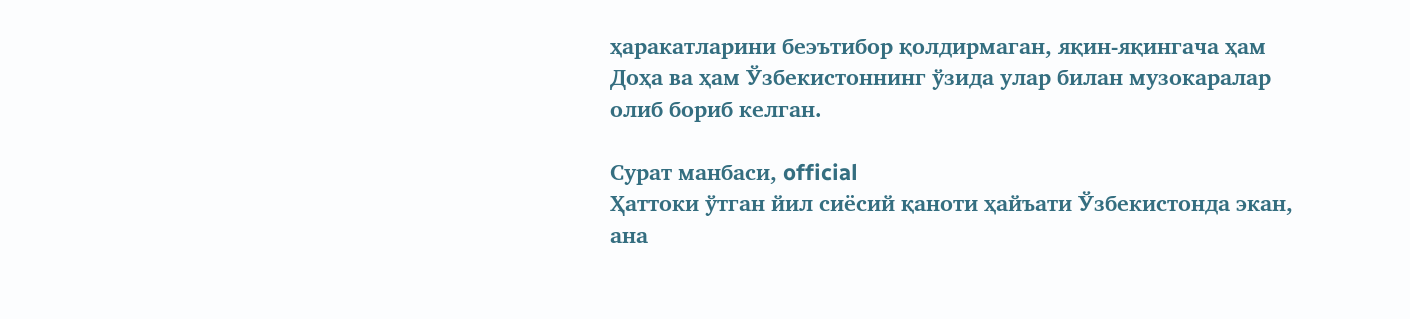ҳаракатларини беэътибор қолдирмаган, яқин-яқингача ҳам Доҳа ва ҳам Ўзбекистоннинг ўзида улар билан музокаралар олиб бориб келган.

Сурат манбаси, official
Ҳаттоки ўтган йил сиёсий қаноти ҳайъати Ўзбекистонда экан, ана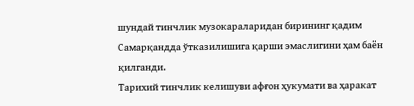шундай тинчлик музокараларидан бирининг қадим Самарқандда ўтказилишига қарши эмаслигини ҳам баён қилганди.
Тарихий тинчлик келишуви афғон ҳукумати ва ҳаракат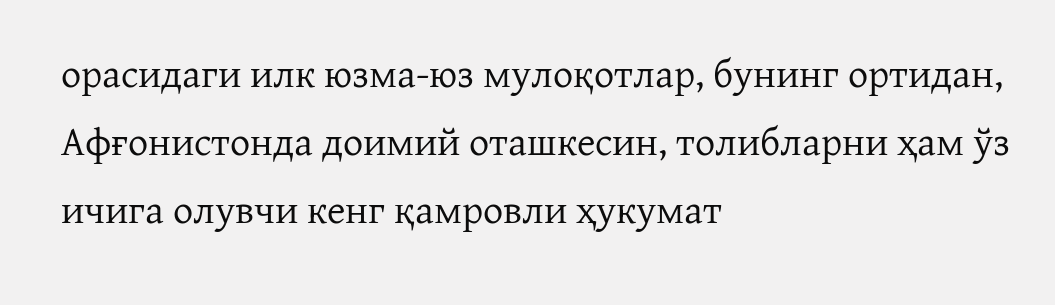орасидаги илк юзма-юз мулоқотлар, бунинг ортидан, Афғонистонда доимий оташкесин, толибларни ҳам ўз ичига олувчи кенг қамровли ҳукумат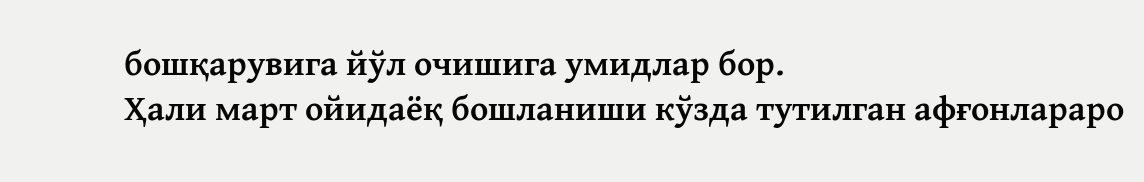бошқарувига йўл очишига умидлар бор.
Ҳали март ойидаёқ бошланиши кўзда тутилган афғонлараро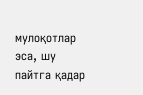мулоқотлар эса, шу пайтга қадар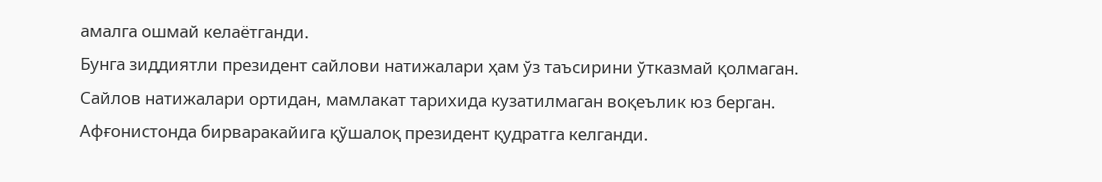амалга ошмай келаётганди.
Бунга зиддиятли президент сайлови натижалари ҳам ўз таъсирини ўтказмай қолмаган.
Сайлов натижалари ортидан, мамлакат тарихида кузатилмаган воқеълик юз берган.
Афғонистонда бирваракайига қўшалоқ президент қудратга келганди.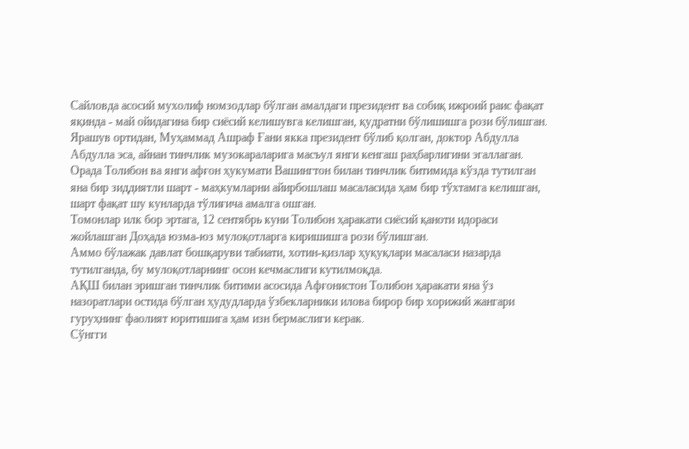Сайловда асосий мухолиф номзодлар бўлган амалдаги президент ва собиқ ижроий раис фақат яқинда - май ойидагина бир сиёсий келишувга келишган, қудратни бўлишишга рози бўлишган.
Ярашув ортидан, Муҳаммад Ашраф Ғани якка президент бўлиб қолган, доктор Абдулла Абдулла эса, айнан тинчлик музокараларига масъул янги кенгаш раҳбарлигини эгаллаган.
Орада Толибон ва янги афғон ҳукумати Вашингтон билан тинчлик битимида кўзда тутилган яна бир зиддиятли шарт - маҳкумларни айирбошлаш масаласида ҳам бир тўхтамга келишган, шарт фақат шу кунларда тўлиғича амалга ошган.
Томонлар илк бор эртага, 12 сентябрь куни Толибон ҳаракати сиёсий қаноти идораси жойлашган Доҳада юзма-юз мулоқотларга киришишга рози бўлишган.
Аммо бўлажак давлат бошқаруви табиати, хотин-қизлар ҳуқуқлари масаласи назарда тутилганда, бу мулоқотларнинг осон кечмаслиги кутилмоқда.
АҚШ билан эришган тинчлик битими асосида Афғонистон Толибон ҳаракати яна ўз назоратлари остида бўлган ҳудудларда ўзбекларники илова бирор бир хорижий жангари гуруҳнинг фаолият юритишига ҳам изн бермаслиги керак.
Сўнгги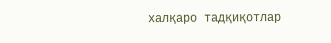халқаро тадқиқотлар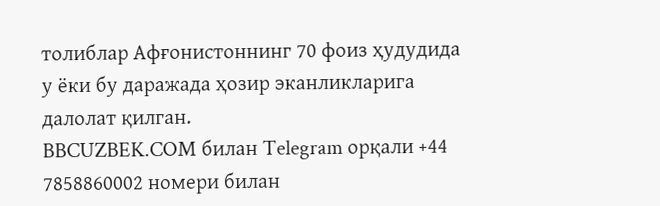толиблар Афғонистоннинг 70 фоиз ҳудудида у ёки бу даражада ҳозир эканликларига далолат қилган.
BBCUZBEK.COM билан Telegram орқали +44 7858860002 номери билан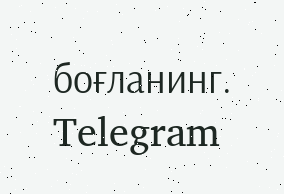боғланинг.
Telegram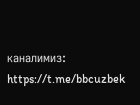каналимиз: https://t.me/bbcuzbek